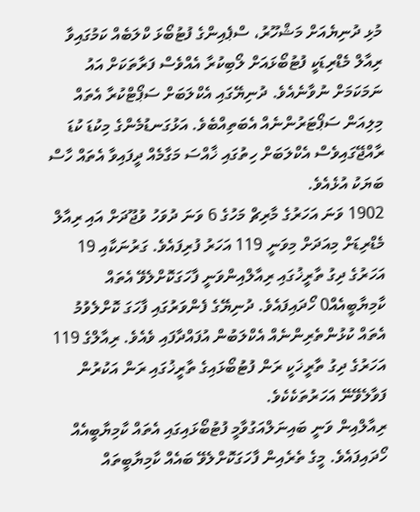މުޅި ދުނިޔެއަށް މަޝްހޫރު، ސްޕެއިންގެ ފުޓުބޯޅަ ކްލަބެއް ކަމުގައިވާ ރިއާލް މެޑްރިޑަކީ ފުޓުބޯޅައަށް ލޯބިކުރާ އެއްވެސް ފަރާތަކަށް އައު ނަމަކަމަށް ނުވާނެއެވެ. ދުނިޔޭގައި އެކްލަބަށް ސަޕޯޓްކުރާ އެތައް މިލިއަން ސަޕޯޓަރުންނެއް އެބަތިއްބެވެ. އަޅުގަނޑުމެންގެ މިކުޑަ ކުޑަ ރާއްޖޭގައިވެސް އެކްލަބަށް ހިތުގައި ޚާއްސަ މަގާމެއް ދީފައިވާ އެތައް ހާސް ބަޔަކު އުޅެއެވެ.
1902 ވަނަ އަހަރުގެ މާރިޗް މަހުގެ 6 ވަނަ ދުވަހު ވުޖޫދަށް އައި ރިއާލް މެޑްރިޑަށް މިއަދަށް މިވަނީ 119 އަހަރު ފުރިފައެވެ. ގަރުނަކާއި 19 އަހަރުގެ ދިގު ތާރީޚުގައި ރިއާލްއިންވަނީ ފާހަގަކޮށްލެވޭ އެތައް ކާމިޔާބީއެއް0 ހޯދައިފައެވެ. ދުނިޔޭގެ ފެންވަރުގައި ފާހަގަ ކޮށްލެވުމު އެތައް ކުޅުންތެރިންނެއް އެކްލަބުން އުފައްދާފައި ވެއެވެ. ރިއާލްގެ 119 އަހަރުގެ ދިގު ތާރީޚަކީ ރަން ފުޓުބޯޅައިގެ ތާރީޚުގައި ރަން އަކުރުން ފަވާލެވޭނޭ އަހަރުތަކެކެވެ.
ރިއާލްއިން ވަނީ ބައިނަލްއަގުވާމީ ފުޓުބޯޅައިގައި އެތައް ކާމިޔާބީއެއް ހޯދައިފައެވެ. މީގެ ތެރެއިން ފާހަގަކޮށްލެވޭ ބައެއް ކާމިޔާބީތައް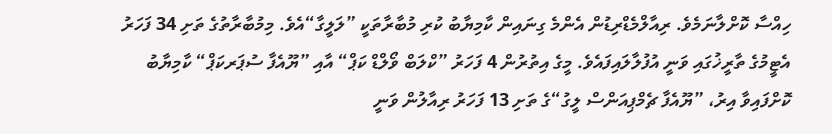ހިއްސާ ކޮށްލާނަމެވެ. ރިއާލްމެޑްރިޑުން އެންމެ ގިނައިން ކާމިޔާބު ކުރި މުބާރާތަކީ ”ލަލީގާ“އެވެ. މިމުބާރާތުގެ ތަށި 34 ފަހަރު އެޓީމުގެ ތާރީޚުގައި ވަނީ އުފުލާލައިފައެވެ. މީގެ އިތުރުން 4 ފަހަރު ”ކްލަބް ވޯލްޑް ކަޕް“ އާއި ”ޔޫއެފާ ސުޕަރކަޕް“ ކާމިޔާބު ކޮށްފައިވާ އިރު، ”ޔޫއެފާ ޗެމްޕިއަންސް ލީގު“ގެ ތަށި 13 ފަހަރު ރިއާލުން ވަނީ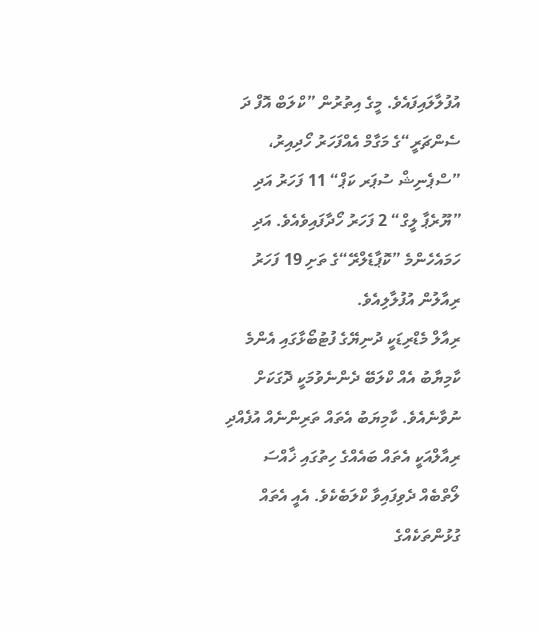އުފުލާލައިފައެވެ. މީގެ އިތުރުން ”ކްލަބް އޮފް ދަ ސެންޗަރީ“ގެ މަގާމް އެއްފަހަރު ހޯދިއިރު، ”ސްޕެނިޝް ސުޕަރ ކަޕް“ 11 ފަހަރު އަދި ”ޔޫރެޕާ ލީގް“ 2 ފަހަރު ހޯދާފައިވެއެވެ. އަދި ހަމައެހެންމެ ”ކޮޕާޑެލްރޭ“ގެ ތަށި 19 ފަހަރު ރިއާލުން އުފުލާލިއެވެ.
ރިއާލް މެޑްރިޑަކީ ދުނިޔޭގެ ފުޓުބޯޅާގައި އެންމެ ކާމިޔާބު އެއް ކްލަބޭ ދެންނެވުމަކީ ދޮގަކަށް ނުވާނެއެވެ. ކާމިޔަބު އެތައް ތަރިންނެއް އުފެއްދި ރިއާލްއަކީ އެތައް ބައެއްގެ ހިތުގައި ޚާއްސަ ލޯތްބެއް ދެވިފައިވާ ކްލަބެކެވެ. އެއީ އެތައް ގުޅުންތަކެއްގެ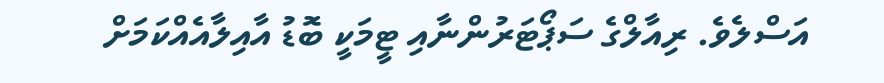އަސްލެވެ. ރިއާލްގެ ސަޕޯޓަރުންނާއި ޓީމަކީ ބޮޑު އާއިލާއެއްކަމަށް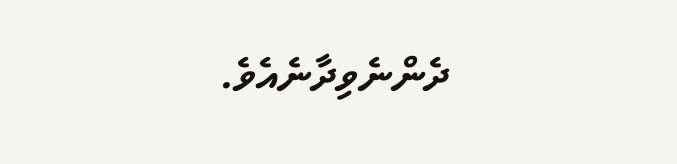ދެންނެވިދާނެއެވެ.